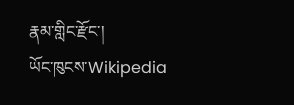རྣམ་གླིང་རྫོང་།
ཡོང་ཁུངས་Wikipedia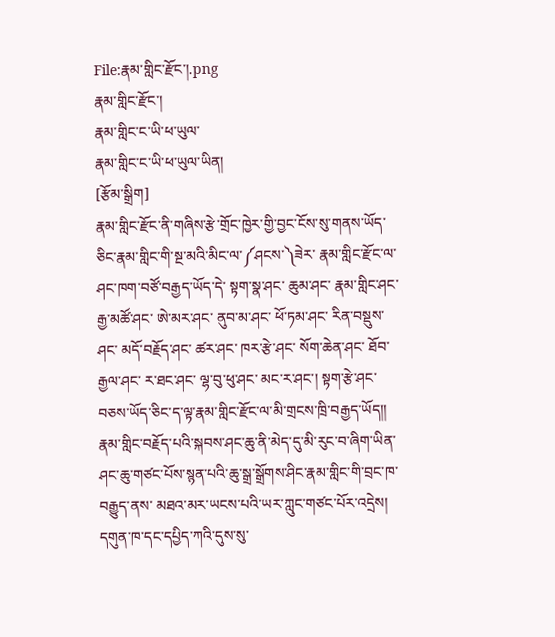File:རྣམ་གླིང་རྫོང་།.png
རྣམ་གླིང་རྫོང་།
རྣམ་གླིང་ང་ཡི་ཕ་ཡུལ་
རྣམ་གླིང་ང་ཡི་ཕ་ཡུལ་ཡིན།
[རྩོམ་སྒྲིག]
རྣམ་གླིང་རྫོང་ནི་གཞིས་རྩེ་གྲོང་ཁྱེར་གྱི་བྱང་ངོས་སུ་གནས་ཡོད་ཅིང་རྣམ་གླིང་གི་སྔ་མའི་མིང་ལ་༼ཤངས་༽ཟེར་ རྣམ་གླིང་རྫོང་ལ་ཤང་ཁག་བཙོ་བརྒྱད་ཡོད་དེ་ སྟག་སྣ་ཤང་ ཆུམ་ཤང་ རྣམ་གླིང་ཤང་ རྒྱ་མཚོ་ཤང་ ཨེ་མར་ཤང་ ནུབ་མ་ཤང་ ཕོ་ཏམ་ཤང་ རིན་བསྡུས་ཤང་ མདོ་བརྗོད་ཤང་ ཚར་ཤང་ ཁར་རྩེ་ཤང་ སོག་ཆེན་ཤང་ ཐོབ་རྒྱལ་ཤང་ ར་ཐང་ཤང་ ལྷ་བུ་ཕུ་ཤང་ མང་ར་ཤང་། སྟག་རྩེ་ཤང་བཅས་ཡོད་ཅིང་ད་ལྟ་རྣམ་གླིང་རྫོང་ལ་མི་གྲངས་ཁྲི་བརྒྱད་ཡོད།།
རྣམ་གླིང་བརྗོད་པའི་སྐབས་ཤང་ཆུ་ནི་མེད་དུ་མི་རུང་བ་ཞིག་ཡིན་ ཤང་ཆུ་གཙང་པོས་སྙན་པའི་ཆུ་སྒྲ་སྒྲོགས་ཤིང་རྣམ་གླིང་གི་བྲང་ཁ་བརྒྱུད་ནས་ མཐའ་མར་ཡངས་པའི་ཡར་ཀླུང་གཙང་པོར་འདྲེས། དགུན་ཁ་དང་དཔྱིད་ཀའི་དུས་སུ་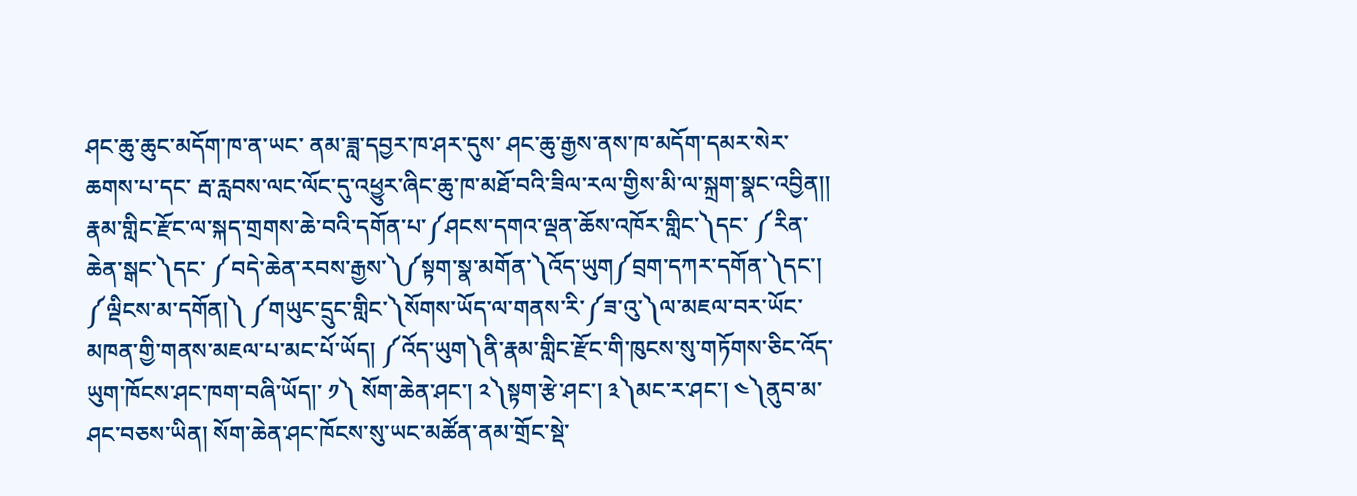ཤང་ཆུ་ཆུང་མདོག་ཁ་ན་ཡང་ ནམ་ཟླ་དབྱར་ཁ་ཤར་དུས་ ཤང་ཆུ་རྒྱས་ནས་ཁ་མདོག་དམར་སེར་ཆགས་པ་དང་ རྦ་རླབས་ལང་ལོང་དུ་འཕྱུར་ཞིང་ཆུ་ཁ་མཐོ་བའི་ཟིལ་རལ་གྱིས་མི་ལ་སྐྲག་སྣང་འབྱིན།། རྣམ་གླིང་རྫོང་ལ་སྐད་གྲགས་ཆེ་བའི་དགོན་པ་༼ཤངས་དགའ་ལྡན་ཆོས་འཁོར་གླིང་༽དང་ ༼རིན་ཆེན་སྒང་༽དང་ ༼བདེ་ཆེན་རབས་རྒྱས་༽༼སྟག་སྣ་མགོན་༽འོད་ཡུག༼བྲག་དཀར་དགོན་༽དང་། ༼ལྡིངས་མ་དགོན།༽ ༼གཡུང་དྲུང་གླིང་༽སོགས་ཡོད་ལ་གནས་རི་༼ཟ་འུ་༽ལ་མཇལ་བར་ཡོང་མཁན་གྱི་གནས་མཇལ་པ་མང་པོ་ཡོད། ༼འོད་ཡུག༽ནི་རྣམ་གླིང་རྫོང་གི་ཁུངས་སུ་གཏོགས་ཅིང་འོད་ཡུག་ཁོངས་ཤང་ཁག་བཞི་ཡོད།་ ༡༽ སོག་ཆེན་ཤང་། ༢༽སྟག་རྩེ་ཤང་། ༣༽མང་ར་ཤང་། ༤༽ནུབ་མ་ཤང་བཅས་ཡིན། སོག་ཆེན་ཤང་ཁོངས་སུ་ཡང་མཚོན་ནམ་གྲོང་སྡེ་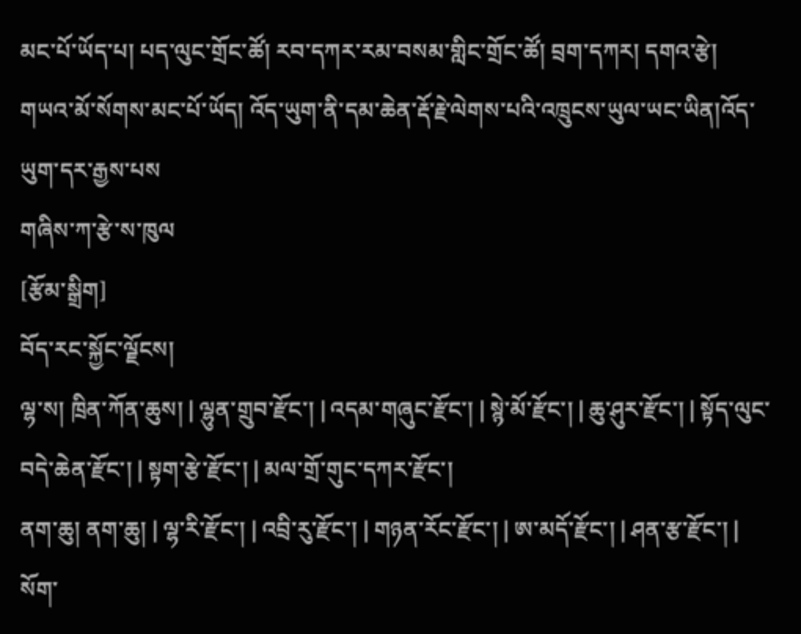མང་པོ་ཡོད་པ། པད་ལུང་གྲོང་ཚོ། རབ་དཀར་རམ་བསམ་གླིང་གྲོང་ཚོ། བྲག་དཀར། དགའ་རྩེ། གཡའ་མོ་སོགས་མང་པོ་ཡོད། འོད་ཡུག་ནི་དམ་ཆེན་རྡོ་རྗེ་ལེགས་པའི་འཁྲུངས་ཡུལ་ཡང་ཡིན།འོད་ཡུག་དར་རྒྱས་པས
གཞིས་ཀ་རྩེ་ས་ཁུལ
[རྩོམ་སྒྲིག]
བོད་རང་སྐྱོང་ལྗོངས།
ལྷ་ས། ཁྲིན་ཀོན་ཆུས། | ལྷུན་གྲུབ་རྫོང་། | འདམ་གཞུང་རྫོང་། | སྙེ་མོ་རྫོང་། | ཆུ་ཤུར་རྫོང་། | སྟོད་ལུང་བདེ་ཆེན་རྫོང་། | སྟག་རྩེ་རྫོང་། | མལ་གྲོ་གུང་དཀར་རྫོང་།
ནག་ཆུ། ནག་ཆུ། | ལྷ་རི་རྫོང་། | འབྲི་རུ་རྫོང་། | གཉན་རོང་རྫོང་། | ཨ་མདོ་རྫོང་། | ཤན་རྩ་རྫོང་། | སོག་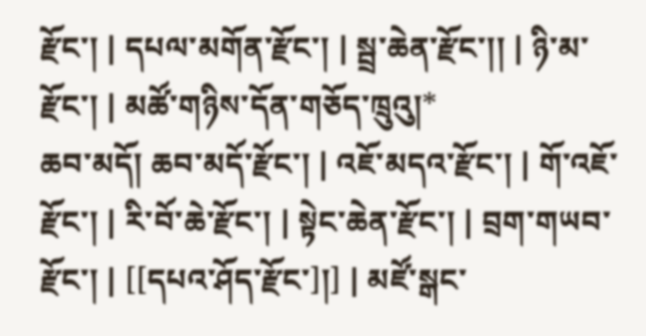རྫོང་། | དཔལ་མགོན་རྫོང་། | སྦྲ་ཆེན་རྫོང་།། | ཉི་མ་རྫོང་། | མཚོ་གཉིས་དོན་གཅོད་ཁྲུའུ།*
ཆབ་མདོ། ཆབ་མདོ་རྫོང་། | འཇོ་མདའ་རྫོང་། | གོ་འཇོ་རྫོང་། | རི་བོ་ཆེ་རྫོང་། | སྟེང་ཆེན་རྫོང་། | བྲག་གཡབ་རྫོང་། | [[དཔའ་ཤོད་རྫོང་]།] | མཛོ་སྒང་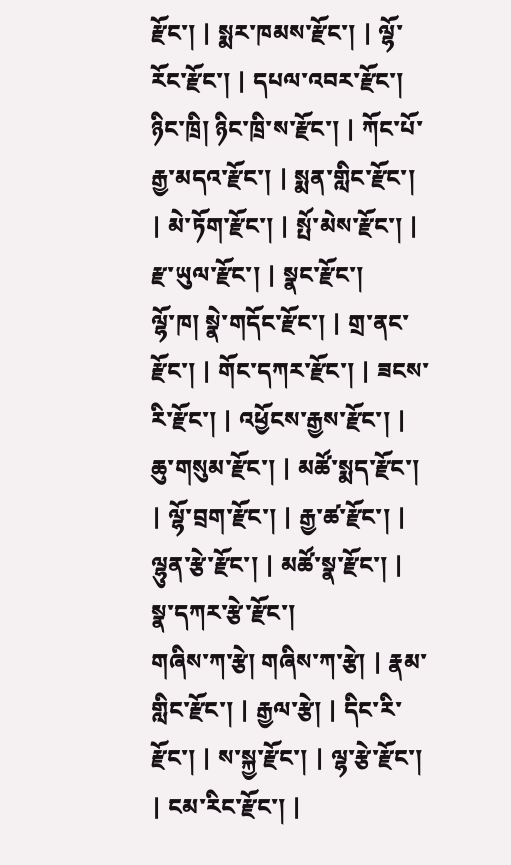རྫོང་། | སྨར་ཁམས་རྫོང་། | ལྷོ་རོང་རྫོང་། | དཔལ་འབར་རྫོང་།
ཉིང་ཁྲི། ཉིང་ཁྲི་ས་རྫོང་། | ཀོང་པོ་རྒྱ་མདའ་རྫོང་། | སྨན་གླིང་རྫོང་། | མེ་ཏོག་རྫོང་། | སྤོ་མེས་རྫོང་། | རྫ་ཡུལ་རྫོང་། | སྣང་རྫོང་།
ལྷོ་ཁ། སྣེ་གདོང་རྫོང་། | གྲ་ནང་རྫོང་། | གོང་དཀར་རྫོང་། | ཟངས་རི་རྫོང་། | འཕྱོངས་རྒྱས་རྫོང་། | ཆུ་གསུམ་རྫོང་། | མཚོ་སྨད་རྫོང་། | ལྷོ་བྲག་རྫོང་། | རྒྱ་ཚ་རྫོང་། | ལྷུན་རྩེ་རྫོང་། | མཚོ་སྣ་རྫོང་། | སྣ་དཀར་རྩེ་རྫོང་།
གཞིས་ཀ་རྩེ། གཞིས་ཀ་རྩེ། | རྣམ་གླིང་རྫོང་། | རྒྱལ་རྩེ། | དིང་རི་རྫོང་། | ས་སྐྱ་རྫོང་། | ལྷ་རྩེ་རྫོང་། | ངམ་རིང་རྫོང་། |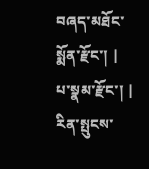བཞད་མཐོང་སྨོན་རྫོང་། | པ་སྣམ་རྫོང་། | རིན་སྤུངས་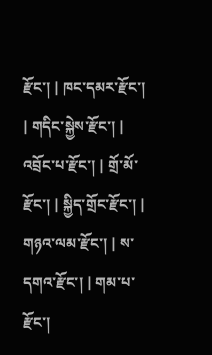རྫོང་། | ཁང་དམར་རྫོང་། | གདིང་སྐྱེས་རྫོང་། | འབྲོང་པ་རྫོང་། | གྲོ་མོ་རྫོང་། | སྐྱིད་གྲོང་རྫོང་། | གཉའ་ལམ་རྫོང་། | ས་དགའ་རྫོང་། | གམ་པ་རྫོང་།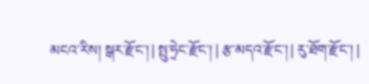མངའ་རིས། སྒར་རྫོང་། | སྤུ་ཧྲེང་རྫོང་། | རྩ་མདའ་རྫོང་། | རུ་ཐོག་རྫོང་། |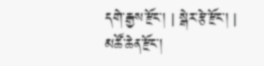དགེ་རྒྱས་རྫོང་། | སྒེར་རྩེ་རྫོང་། | མཚོ་ཆེན་རྫོང་།